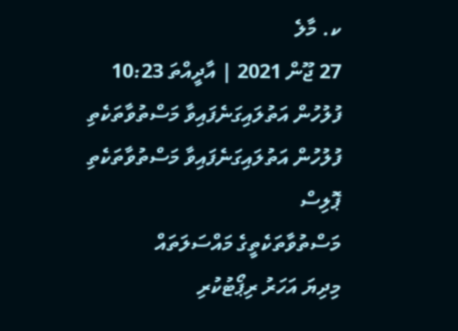ކ. މާލެ
27 ޖޫން 2021 | އާދީއްތަ 10:23
ފުލުހުން އަތުލައިގަނެފައިވާ މަސްތުވާތަކެތި
ފުލުހުން އަތުލައިގަނެފައިވާ މަސްތުވާތަކެތި
ޕޮލިސް
މަސްތުވާތަކެތީގެ މައްސަލަތައް
މިދިޔަ އަހަރު ރިޕޯޓުކުރި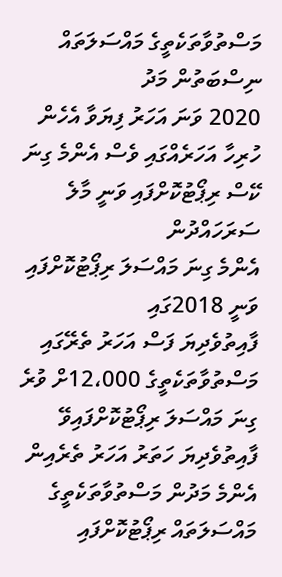މަސްތުވާތަކެތީގެ މައްސަލަތައް ނިސްބަތުން މަދު
2020 ވަނަ އަހަރު ފިޔަވާ އެހެން ހުރިހާ އަހަރެއްގައި ވެސް އެންމެ ގިނަ ކޭސް ރިޕޯޓުކޮށްފައި ވަނީ މާލެ ސަރަހައްދުން
އެންމެ ގިނަ މައްސަލަ ރިޕޯޓުކޮށްފައި ވަނީ 2018ގައި
ފާއިތުވެދިޔަ ފަސް އަހަރު ތެރޭގައި މަސްތުވާތަކެތީގެ 12،000ށް ވުރެ ގިނަ މައްސަލަ ރިޕޯޓުކޮށްފައިވޭ
ފާއިތުވެދިޔަ ހަތަރު އަހަރު ތެރެއިން އެންމެ މަދުން މަސްތުވާތަކެތީގެ މައްސަލަތައް ރިޕޯޓުކޮށްފައި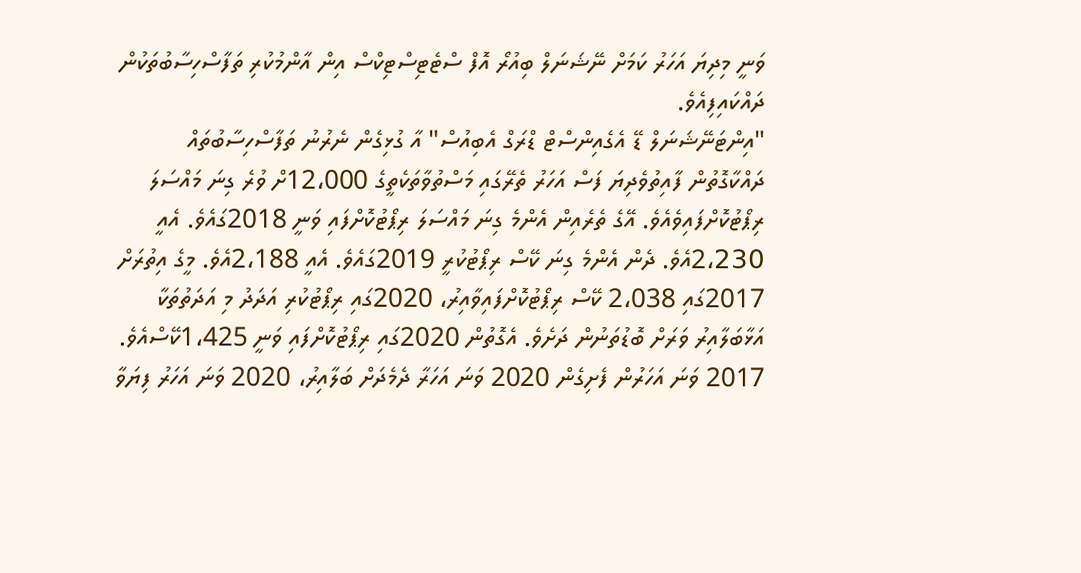ވަނީ މިދިޔަ އަހަރު ކަމަށް ނޭޝަނަލް ބިއުރޯ އޮފް ސްޓެޓިސްޓިކްސް އިން އާންމުކުރި ތަފާސްހިސާބުތަކުން ދައްކައިފިއެވެ.
"އިންޓަނޭޝަނަލް ޑޭ އެގެއިންސްޓް ޑްރަގް އެބިއުސް" އާ ގުޅިގެން ނެރުނު ތަފާސްހިސާބުތައް ދައްކާގޮތުން ފާއިތުވެދިޔަ ފަސް އަހަރު ތެރޭގައި މަސްތުވާތަކެތީގެ 12،000ށް ވުރެ ގިނަ މައްސަލަ ރިޕޯޓުކޮށްފައިވެއެވެ. އޭގެ ތެރެއިން އެންމެ ގިނަ މައްސަލަ ރިޕޯޓުކޮށްފައި ވަނީ 2018ގައެވެ. އެއީ 2،230އެވެ. ދެން އެންމެ ގިނަ ކޭސް ރިޕޯޓުކުރީ 2019ގައެވެ. އެއީ 2،188އެވެ. މީގެ އިތުރަށް 2017ގައި 2،038 ކޭސް ރިޕޯޓުކޮށްފައިވާއިރު، 2020ގައި ރިޕޯޓުކުރި އަދަދު މި އަދަތުތަކާ އަޅާބަލާއިރު ވަރަށް ބޮޑުތަނުން ދަށެވެ. އެގޮތުން 2020ގައި ރިޕޯޓުކޮށްފައި ވަނީ 1،425ކޭސްއެވެ.
2017 ވަނަ އަހަރުން ފެށިގެން 2020 ވަނަ އަހަރާ ދެމެދަށް ބަލާއިރު، 2020 ވަނަ އަހަރު ފިޔަވާ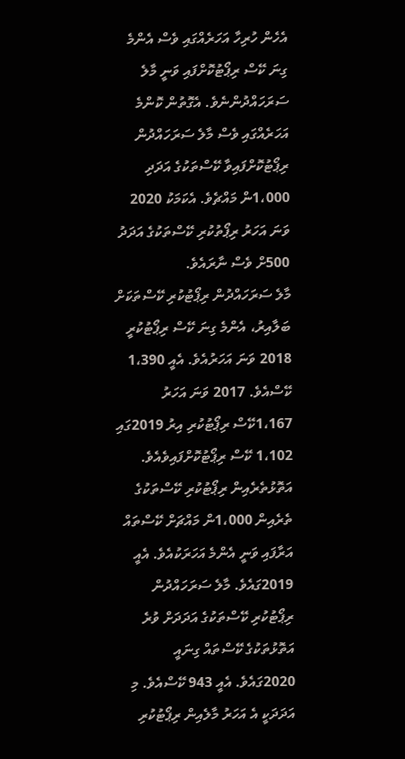އެހެން ހުރިހާ އަހަރެއްގައި ވެސް އެންމެ ގިނަ ކޭސް ރިޕޯޓުކޮށްފައި ވަނީ މާލެ ސަރަހައްދުންނެވެ. އެގޮތުން ކޮންމެ އަހަރެއްގައި ވެސް މާލެ ސަރަހައްދުން ރިޕޯޓުކޮށްފައިވާ ކޭސްތަކުގެ އަދަދި 1،000ން މައްޗެވެ. އެކަމަކު 2020 ވަނަ އަހަރު ރިޕޯތުކުރި ކޭސްތަކުގެ އަދަދު 500ށް ވެސް ނާރައެވެ.
މާލެ ސަރަހައްދުން ރިޕޯޓުކުރި ކޭސްތަކަށް ބަލާއިރު، އެންމެ ގިނަ ކޭސް ރިޕޯޓުކުރީ 2018 ވަނަ އަހަރުއެވެ. އެއީ 1،390 ކޭސްއެވެ. 2017 ވަނަ އަހަރު 1،167ކޭސް ރިޕޯޓުކުރި އިރު 2019ގައި 1،102 ކޭސް ރިޕޯޓުކޮށްފައިވެއެވެ.
އަތޮޅުތެރެއިން ރިޕޯޓުކުރި ކޭސްތަކުގެ ތެރެއިން 1،000ން މައްޗަށް ކޭސްތައް އަރާފައި ވަނީ އެންމެ އަހަރަކުއެވެ. އެއީ 2019ގައެވެ. މާލެ ސަރަހައްދުން ރިޕޯޓުކުރި ކޭސްތަކުގެ އަދަދަށް ވުރެ އަތޮޅުތަކުގެ ކޭސްތައް ގިނައީ 2020ގައެވެ. އެއީ 943 ކޭސްއެވެ. މި އަދަދަކީ އެ އަހަރު މާލެއިން ރިޕޯޓުކުރި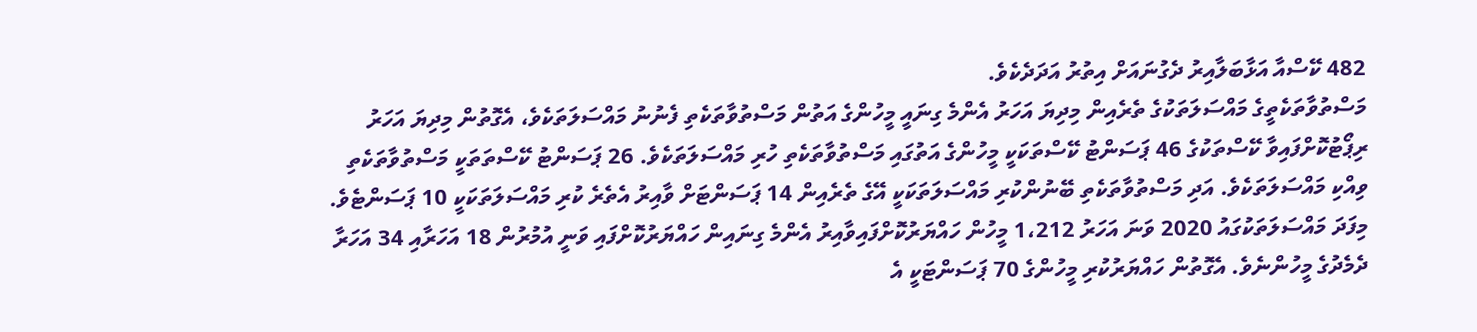482 ކޭސްއާ އަޅާބަލާއިރު ދެގުނައަށް އިތުރު އަދަދެކެވެ.
މަސްތުވާތަކެތީގެ މައްސަލަތަކުގެ ތެރެއިން މިދިޔަ އަހަރު އެންމެ ގިނައީ މީހުންގެ އަތުން މަސްތުވާތަކެތި ފެނުނު މައްސަލަތަކެވެ، އެގޮތުން މިދިޔަ އަހަރު ރިޕޯޓުކޮށްފައިވާ ކޭސްތަކުގެ 46 ޕަސަންޓު ކޭސްތަކަކީ މީހުންގެ އަތުގައި މަސްތުވާތަކެތި ހުރި މައްސަލަތަކެވެ. 26 ޕަސަންޓު ކޭސްތަތަކީ މަސްތުވާތަކެތި ވިއްކި މައްސަލަތަކެވެ. އަދި މަސްތުވާތަކެތި ބޭނުންކުރި މައްސަލަތަކަކީ އޭގެ ތެރެއިން 14 ޕަސަންޓަށް ވާއިރު އެތެރެ ކުރި މައްސަލަތަކަކީ 10 ޕަސަންޓެވެ.
މިފަދަ މައްސަލަތަކުގައު 2020 ވަނަ އަހަރު 1،212 މީހުން ހައްޔަރުކޮށްފައިވާއިރު އެންމެ ގިނައިން ހައްޔަރުކޮށްފައި ވަނީ އުމުރުން 18 އަހަރާއި 34 އަހަރާ ދެމެދުގެ މީހުންނެވެ. އެގޮތުން ހައްޔަރުކުރި މީހުންގެ 70 ޕަސަންޓަކީ އެ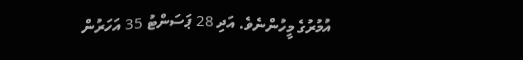އުމުރުގެ މީހުންނެވެ. އަދި 28 ޕަސަންޓު 35 އަހަރުން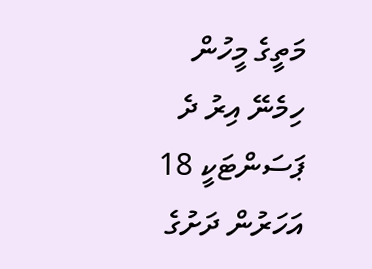މަތީގެ މީހުން ހިމެނޭ އިރު ދެ ޕަސަންޓަކީ 18 އަހަރުން ދަށުގެ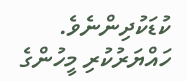ކުޑަކުދިންނެވެ. ހައްޔަރުކުރި މީހުންގެ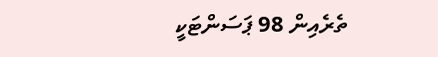ތެރެއިން 98 ޕަސަންޓަކީ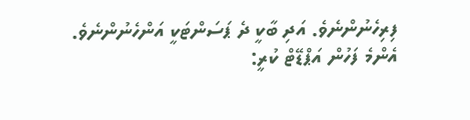ފިރިހެނުންނެވެ. އަދި ބާކީ ދެ ޕަސަންޓަކީ އަންހެނުންނެވެ.
އެންމެ ފަހުން އަޕްޑޭޓް ކުރީ: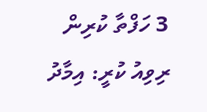3 ހަފްތާ ކުރިން
ރިވިއު ކުރީ: އިމާދު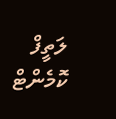ލަތީފް
ކޮމެންޓް